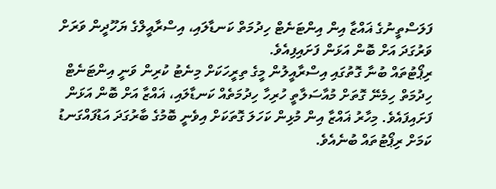ފަލަސްތީނުގެ ޣައްޒާ އިން އިންޓަނެޓް ހިދުމަތް ކަނޑާލައި، އިސްރާއީލްގެ ޔަހޫދީން ވަރަށް ވަރުގަދަ އަށް ބޮން އަޅަން ފަށައިފިއެވެ.
ރިޕޯޓުތައް ބުނާ ގޮތުގައި އިސްރާއީލުން މީގެ ތިރީހަކަށް މިނެޓު ކުރިން ވަނީ އިންޓަނެޓް ހިދުމަތް ހިމެނޭ ގޮތަށް މުއާސަލާތީ ހުރިހާ ހިދުމަތެއް ކަނޑާލައި، ޣައްޒާ އަށް ބޮން އަޅަން ފަށައިފައެވެ. މިހާރު ޣައްޒާ އިން މުޅިން ކަހަލަ ގޮތަކަށް އިވެނީ ބޮމުގެ ބާރުގަދަ އަޑުފައްގަނޑު ކަމަށް ރިޕޯޓުތައް ބުނެއެވެ.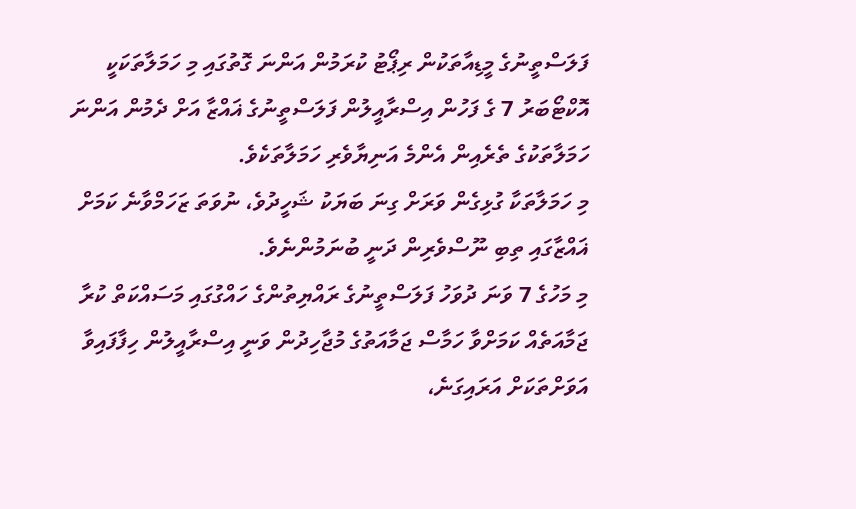ފަލަސްތީނުގެ މީޑިއާތަކުން ރިޕޯޓު ކުރަމުން އަންނަ ގޮތުގައި މި ހަމަލާތަކަކީ އޮކްޓޯބަރު 7 ގެ ފަހުން އިސްރާއީލުން ފަލަސްތީނުގެ ޣައްޒާ އަށް ދެމުން އަންނަ ހަމަލާތަކުގެ ތެރެއިން އެންމެ އަނިޔާވެރި ހަމަލާތަކެވެ.
މި ހަމަލާތަކާ ގުޅިގެން ވަރަށް ގިނަ ބަޔަކު ޝަހީދުވެ، ނުވަތަ ޒަހަމްވާނެ ކަމަށް ޣައްޒާގައި ތިބި ނޫސްވެރިން ދަނީ ބުނަމުންނެވެ.
މި މަހުގެ 7 ވަނަ ދުވަހު ފަލަސްތީނުގެ ރައްޔިތުންގެ ހައްގުގައި މަސައްކަތް ކުރާ ޖަމާއަތެއް ކަމަށްވާ ހަމާސް ޖަމާއަތުގެ މުޖާހިދުން ވަނީ އިސްރާއީލުން ހިފާފައިވާ އަވަށްތަކަށް އަރައިގަނެ،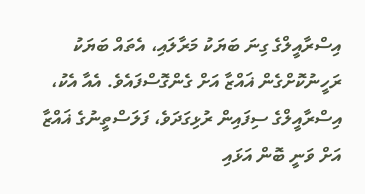އިސްރާއީލްގެ ގިނަ ބަޔަކު މަރާލައި، އެތައް ބަޔަކު ރަހީނުކޮށްގެން ޣައްޒާ އަށް ގެންގޮސްފައެވެ. އެއާ އެކު، އިސްރާއީލްގެ ސިފައިން ރުޅިގަދަވެ، ފަލަސްތީނުގެ ޣައްޒާ އަށް ވަނީ ބޮން އަޅައި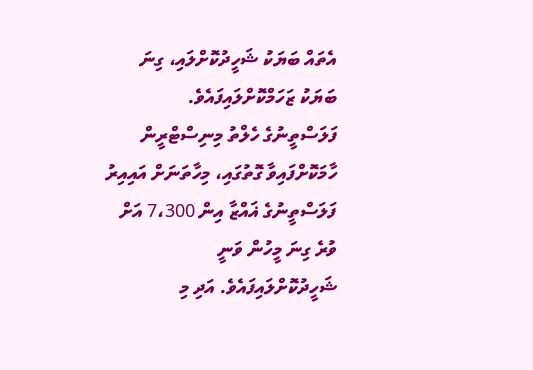އެތައް ބަޔަކު ޝަހީދުކޮށްލައި، ގިނަ ބަޔަކު ޒަހަމްކޮށްލައިފައެވެ.
ފަލަސްތީނުގެ ހެލްތު މިނިސްޓްރީން ހާމަކޮށްފައިވާ ގޮތުގައި، މިހާތަނަށް އައިއިރު ފަލަސްތީނުގެ ޣައްޒާ އިން 7،300 އަށް ވުރެ ގިނަ މީހުން ވަނީ ޝަހީދުކޮށްލައިފައެވެ. އަދި މި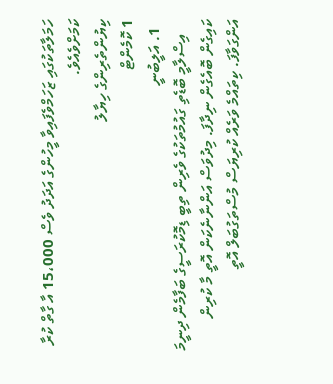ހަމަލާތަކުގައި ޒަހަމްވެފައިވާ މީހުންގެ އަދަދު ވެސް 15،000 އާ ގާތް ކުރާ ކަމަށްވެއެވެ.
ކިޔުންތެރިންގެ ހިޔާލު
1 ކޮމެންޓް
  1. އަލީބުނީ
    އިސްލާމީ ބޮޑެތި ގައުމުތަކުގެ ވެރިން ތިބީ ޑިމޮކުރަސީގެ ބަފާމެން ދިނީމަ ކައިގެން ބޮއެގެން ނިދާފަ. މިދުވަސް އަންނާނެކަން އޮތީ މާ ކުރިން އަންގަވާފަ. ކިތައްމެ ވަރެއް ކުރިޔަސް މުސްތަގުބަލް އޮތީ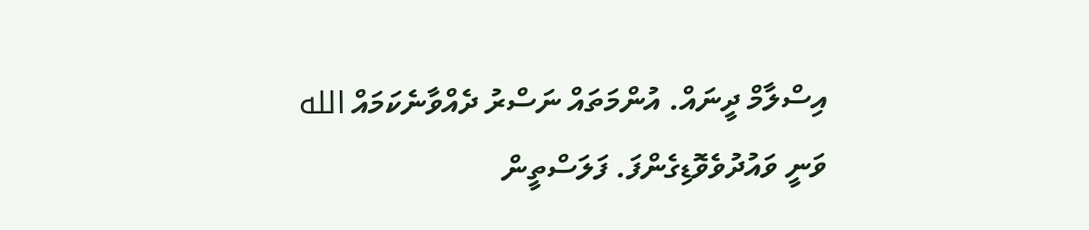އިސްލާމް ދީނައް. އުންމަތައް ނަސްރު ދެއްވާނެކަމައް الله ވަނީ ވައުދުވެވޮޑިގެންފަ. ފަލަސްތީން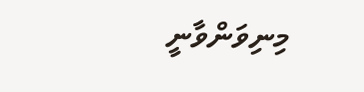މިނިވަންވާނީ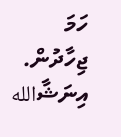ހަމަ ޖިހާދުން. އިނަޝާالله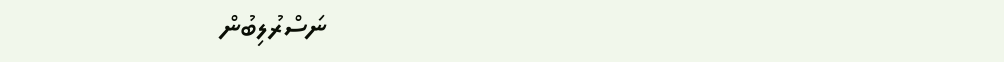ނަސްރުލިބުން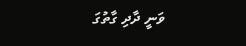ވަނީ ދާދި ގާތުގަ